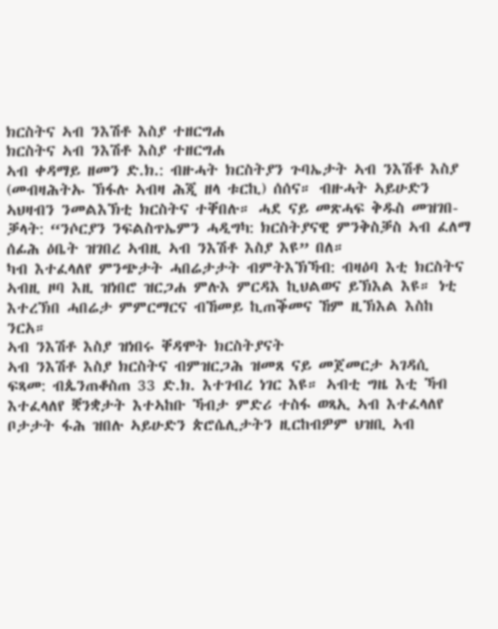ክርስትና ኣብ ንእሽቶ እስያ ተዘርግሐ
ክርስትና ኣብ ንእሽቶ እስያ ተዘርግሐ
ኣብ ቀዳማይ ዘመን ድ.ክ.: ብዙሓት ክርስትያን ጉባኤታት ኣብ ንእሽቶ እስያ (መብዛሕትኡ ኽፋሉ ኣብዛ ሕጂ ዘላ ቱርኪ) ሰሰና። ብዙሓት ኣይሁድን ኣህዛብን ንመልእኽቲ ክርስትና ተቐበሉ። ሓደ ናይ መጽሓፍ ቅዱስ መዝገበ-ቓላት: “ንሶርያን ንፍልስጥኤምን ሓዲግካ: ክርስትያናዊ ምንቅስቓስ ኣብ ፈለማ ሰፊሕ ዕቤት ዝገበረ ኣብዚ ኣብ ንእሽቶ እስያ እዩ” በለ።
ካብ እተፈላለየ ምንጭታት ሓበሬታታት ብምትእኽኻብ: ብዛዕባ እቲ ክርስትና ኣብዚ ዞባ እዚ ዝነበሮ ዝርጋሐ ምሉእ ምርዳእ ኪህልወና ይኽእል እዩ። ነቲ እተረኽበ ሓበሬታ ምምርማርና ብኸመይ ኪጠቕመና ኸም ዚኽእል እስከ ንርአ።
ኣብ ንእሽቶ እስያ ዝነበሩ ቐዳሞት ክርስትያናት
ኣብ ንእሽቶ እስያ ክርስትና ብምዝርጋሕ ዝመጸ ናይ መጀመርታ ኣገዳሲ ፍጻመ: ብጴንጠቆስጠ 33 ድ.ክ. እተገብረ ነገር እዩ። ኣብቲ ግዜ እቲ ኻብ እተፈላለየ ቛንቋታት እተኣከቡ ኻብታ ምድሪ ተስፋ ወጻኢ ኣብ እተፈላለየ ቦታታት ፋሕ ዝበሉ ኣይሁድን ጵሮሴሊታትን ዚርከብዎም ህዝቢ ኣብ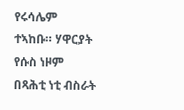የሩሳሌም ተኣከቡ። ሃዋርያት የሱስ ነዞም በጻሕቲ ነቲ ብስራት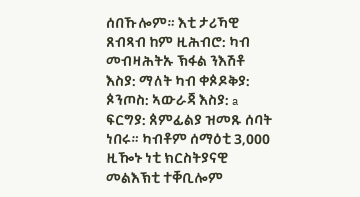ሰበኹሎም። እቲ ታሪኻዊ ጸብጻብ ከም ዚሕብሮ: ካብ መብዛሕትኡ ኽፋል ንእሽቶ እስያ: ማለት ካብ ቀጶዶቅያ: ጶንጦስ: ኣውራጃ እስያ: a ፍርግያ: ጰምፊልያ ዝመጹ ሰባት ነበሩ። ካብቶም ሰማዕቲ 3,000 ዚዀኑ ነቲ ክርስትያናዊ መልእኽቲ ተቐቢሎም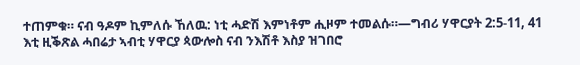ተጠምቁ። ናብ ዓዶም ኪምለሱ ኸለዉ: ነቲ ሓድሽ እምነቶም ሒዞም ተመልሱ።—ግብሪ ሃዋርያት 2:5-11, 41
እቲ ዚቕጽል ሓበሬታ ኣብቲ ሃዋርያ ጳውሎስ ናብ ንእሽቶ እስያ ዝገበሮ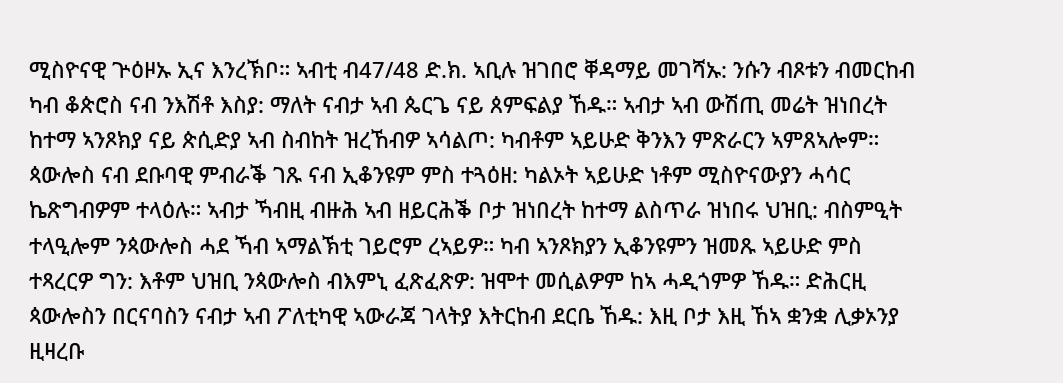ሚስዮናዊ ጕዕዞኡ ኢና እንረኽቦ። ኣብቲ ብ47/48 ድ.ክ. ኣቢሉ ዝገበሮ ቐዳማይ መገሻኡ: ንሱን ብጾቱን ብመርከብ ካብ ቆጵሮስ ናብ ንእሽቶ እስያ: ማለት ናብታ ኣብ ጴርጌ ናይ ጰምፍልያ ኸዱ። ኣብታ ኣብ ውሽጢ መሬት ዝነበረት ከተማ ኣንጾክያ ናይ ጵሲድያ ኣብ ስብከት ዝረኸብዎ ኣሳልጦ: ካብቶም ኣይሁድ ቅንእን ምጽራርን ኣምጸኣሎም። ጳውሎስ ናብ ደቡባዊ ምብራቕ ገጹ ናብ ኢቆንዩም ምስ ተጓዕዘ: ካልኦት ኣይሁድ ነቶም ሚስዮናውያን ሓሳር ኬጽግብዎም ተላዕሉ። ኣብታ ኻብዚ ብዙሕ ኣብ ዘይርሕቕ ቦታ ዝነበረት ከተማ ልስጥራ ዝነበሩ ህዝቢ: ብስምዒት ተላዒሎም ንጳውሎስ ሓደ ኻብ ኣማልኽቲ ገይሮም ረኣይዎ። ካብ ኣንጾክያን ኢቆንዩምን ዝመጹ ኣይሁድ ምስ ተጻረርዎ ግን: እቶም ህዝቢ ንጳውሎስ ብእምኒ ፈጽፈጽዎ: ዝሞተ መሲልዎም ከኣ ሓዲጎምዎ ኸዱ። ድሕርዚ ጳውሎስን በርናባስን ናብታ ኣብ ፖለቲካዊ ኣውራጃ ገላትያ እትርከብ ደርቤ ኸዱ: እዚ ቦታ እዚ ኸኣ ቋንቋ ሊቃኦንያ ዚዛረቡ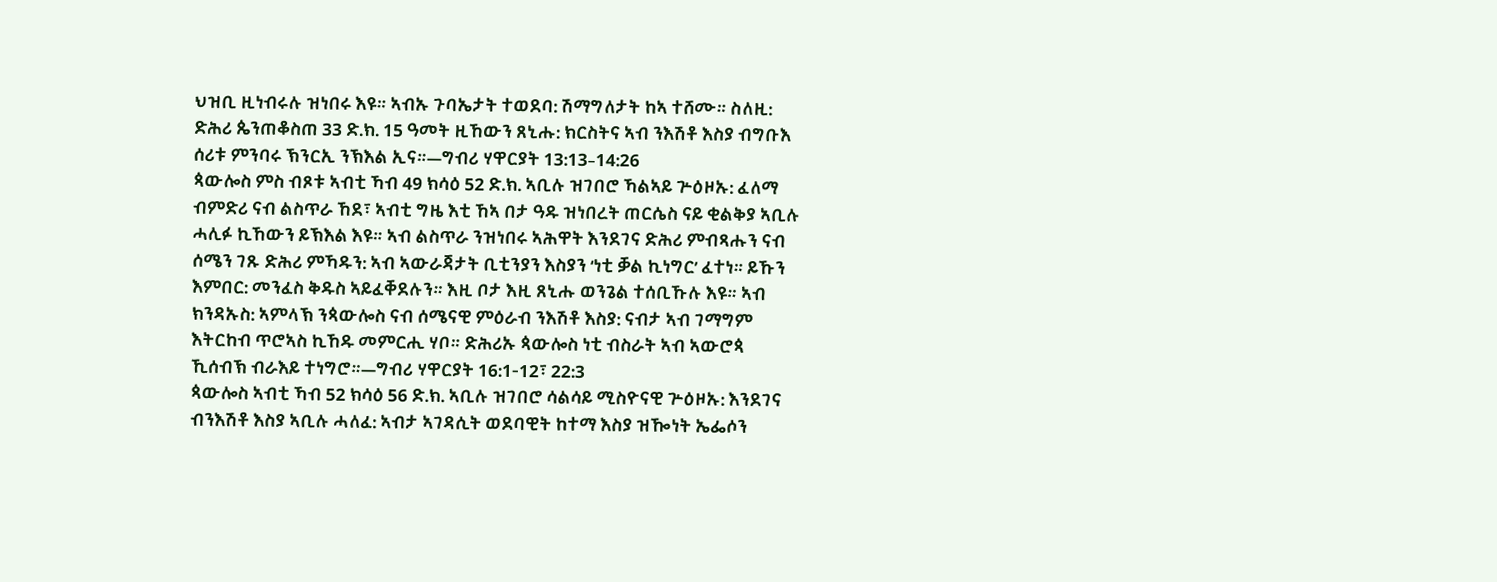ህዝቢ ዚነብሩሉ ዝነበሩ እዩ። ኣብኡ ጉባኤታት ተወደባ: ሽማግለታት ከኣ ተሸሙ። ስለዚ: ድሕሪ ጴንጠቆስጠ 33 ድ.ክ. 15 ዓመት ዚኸውን ጸኒሑ: ክርስትና ኣብ ንእሽቶ እስያ ብግቡእ ሰሪቱ ምንባሩ ኽንርኢ ንኽእል ኢና።—ግብሪ ሃዋርያት 13:13–14:26
ጳውሎስ ምስ ብጾቱ ኣብቲ ኻብ 49 ክሳዕ 52 ድ.ክ. ኣቢሉ ዝገበሮ ኻልኣይ ጕዕዞኡ: ፈለማ ብምድሪ ናብ ልስጥራ ኸደ፣ ኣብቲ ግዜ እቲ ኸኣ በታ ዓዱ ዝነበረት ጠርሴስ ናይ ቂልቅያ ኣቢሉ ሓሊፉ ኪኸውን ይኽእል እዩ። ኣብ ልስጥራ ንዝነበሩ ኣሕዋት እንደገና ድሕሪ ምብጻሑን ናብ ሰሜን ገጹ ድሕሪ ምኻዱን: ኣብ ኣውራጃታት ቢቲንያን እስያን ‘ነቲ ቓል ኪነግር’ ፈተነ። ይኹን እምበር: መንፈስ ቅዱስ ኣይፈቐደሉን። እዚ ቦታ እዚ ጸኒሑ ወንጌል ተሰቢኹሉ እዩ። ኣብ ክንዳኡስ: ኣምላኽ ንጳውሎስ ናብ ሰሜናዊ ምዕራብ ንእሽቶ እስያ: ናብታ ኣብ ገማግም እትርከብ ጥሮኣስ ኪኸዱ መምርሒ ሃቦ። ድሕሪኡ ጳውሎስ ነቲ ብስራት ኣብ ኣውሮጳ ኺሰብኽ ብራእይ ተነግሮ።—ግብሪ ሃዋርያት 16:1-12፣ 22:3
ጳውሎስ ኣብቲ ኻብ 52 ክሳዕ 56 ድ.ክ. ኣቢሉ ዝገበሮ ሳልሳይ ሚስዮናዊ ጕዕዞኡ: እንደገና ብንእሽቶ እስያ ኣቢሉ ሓለፈ: ኣብታ ኣገዳሲት ወደባዊት ከተማ እስያ ዝዀነት ኤፌሶን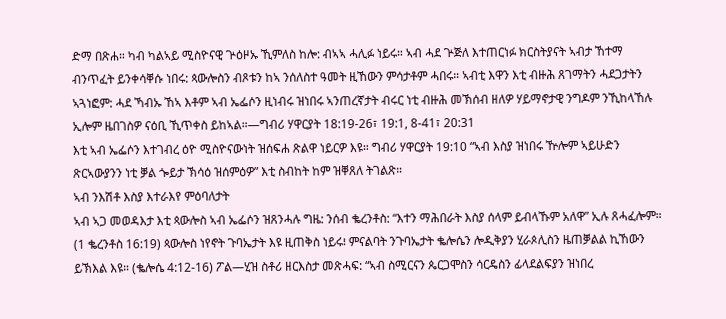ድማ በጽሐ። ካብ ካልኣይ ሚስዮናዊ ጕዕዞኡ ኺምለስ ከሎ: ብኣኣ ሓሊፉ ነይሩ። ኣብ ሓደ ጕጅለ እተጠርነፉ ክርስትያናት ኣብታ ኸተማ ብንጥፈት ይንቀሳቐሱ ነበሩ: ጳውሎስን ብጾቱን ከኣ ንሰለስተ ዓመት ዚኸውን ምሳታቶም ሓበሩ። ኣብቲ እዋን እቲ ብዙሕ ጸገማትን ሓደጋታትን ኣጓነፎም: ሓደ ኻብኡ ኸኣ እቶም ኣብ ኤፌሶን ዚነብሩ ዝነበሩ ኣንጠረኛታት ብሩር ነቲ ብዙሕ መኽሰብ ዘለዎ ሃይማኖታዊ ንግዶም ንኺከላኸሉ ኢሎም ዜበገስዎ ናዕቢ ኺጥቀስ ይከኣል።—ግብሪ ሃዋርያት 18:19-26፣ 19:1, 8-41፣ 20:31
እቲ ኣብ ኤፌሶን እተገብረ ዕዮ ሚስዮናውነት ዝሰፍሐ ጽልዋ ነይርዎ እዩ። ግብሪ ሃዋርያት 19:10 “ኣብ እስያ ዝነበሩ ዅሎም ኣይሁድን ጽርኣውያንን ነቲ ቓል ጐይታ ኽሳዕ ዝሰምዕዎ” እቲ ስብከት ከም ዝቐጸለ ትገልጽ።
ኣብ ንእሽቶ እስያ እተራእየ ምዕባለታት
ኣብ ኣጋ መወዳእታ እቲ ጳውሎስ ኣብ ኤፌሶን ዝጸንሓሉ ግዜ: ንሰብ ቈረንቶስ: “እተን ማሕበራት እስያ ሰላም ይብላኹም አለዋ” ኢሉ ጸሓፈሎም። (1 ቈረንቶስ 16:19) ጳውሎስ ነየኖት ጉባኤታት እዩ ዚጠቅስ ነይሩ፧ ምናልባት ንጉባኤታት ቈሎሴን ሎዲቅያን ሂራጶሊስን ዜጠቓልል ኪኸውን ይኽእል እዩ። (ቈሎሴ 4:12-16) ፖል—ሂዝ ስቶሪ ዘርእስታ መጽሓፍ: “ኣብ ስሚርናን ጴርጋሞስን ሳርዴስን ፊላደልፍያን ዝነበረ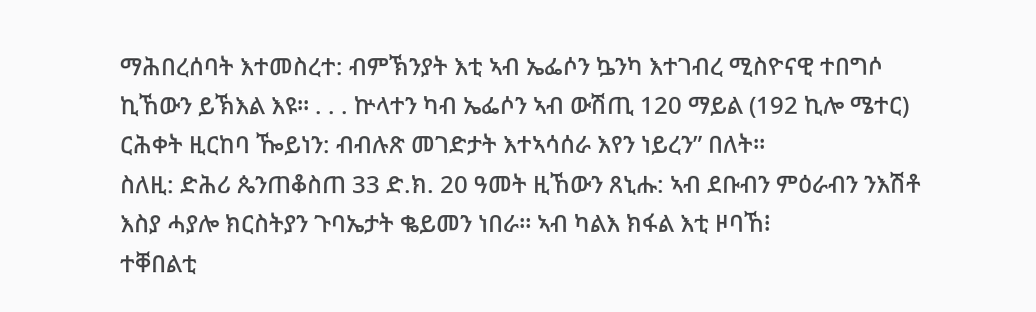ማሕበረሰባት እተመስረተ: ብምኽንያት እቲ ኣብ ኤፌሶን ኴንካ እተገብረ ሚስዮናዊ ተበግሶ ኪኸውን ይኽእል እዩ። . . . ኵላተን ካብ ኤፌሶን ኣብ ውሽጢ 120 ማይል (192 ኪሎ ሜተር) ርሕቀት ዚርከባ ዀይነን: ብብሉጽ መገድታት እተኣሳሰራ እየን ነይረን” በለት።
ስለዚ: ድሕሪ ጴንጠቆስጠ 33 ድ.ክ. 20 ዓመት ዚኸውን ጸኒሑ: ኣብ ደቡብን ምዕራብን ንእሽቶ እስያ ሓያሎ ክርስትያን ጉባኤታት ቈይመን ነበራ። ኣብ ካልእ ክፋል እቲ ዞባኸ፧
ተቐበልቲ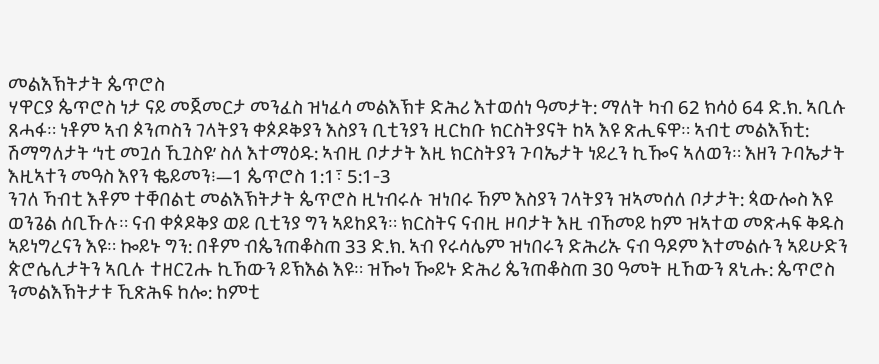መልእኽትታት ጴጥሮስ
ሃዋርያ ጴጥሮስ ነታ ናይ መጀመርታ መንፈስ ዝነፈሳ መልእኽቱ ድሕሪ እተወሰነ ዓመታት: ማለት ካብ 62 ክሳዕ 64 ድ.ክ. ኣቢሉ ጸሓፋ። ነቶም ኣብ ጶንጦስን ገላትያን ቀጶዶቅያን እስያን ቢቲንያን ዚርከቡ ክርስትያናት ከኣ እዩ ጽሒፍዋ። ኣብቲ መልእኽቲ: ሽማግለታት ‘ነቲ መጓሰ ኺጓስዩ’ ስለ እተማዕዱ: ኣብዚ ቦታታት እዚ ክርስትያን ጉባኤታት ነይረን ኪዀና ኣለወን። እዘን ጉባኤታት እዚኣተን መዓስ እየን ቈይመን፧—1 ጴጥሮስ 1:1፣ 5:1-3
ንገለ ኻብቲ እቶም ተቐበልቲ መልእኽትታት ጴጥሮስ ዚነብሩሉ ዝነበሩ ኸም እስያን ገላትያን ዝኣመሰለ ቦታታት: ጳውሎስ እዩ ወንጌል ሰቢኹሉ። ናብ ቀጶዶቅያ ወይ ቢቲንያ ግን ኣይከደን። ክርስትና ናብዚ ዞባታት እዚ ብኸመይ ከም ዝኣተወ መጽሓፍ ቅዱስ ኣይነግረናን እዩ። ኰይኑ ግን: በቶም ብጴንጠቆስጠ 33 ድ.ክ. ኣብ የሩሳሌም ዝነበሩን ድሕሪኡ ናብ ዓዶም እተመልሱን ኣይሁድን ጵሮሴሊታትን ኣቢሉ ተዘርጊሑ ኪኸውን ይኽእል እዩ። ዝዀነ ዀይኑ ድሕሪ ጴንጠቆስጠ 30 ዓመት ዚኸውን ጸኒሑ: ጴጥሮስ ንመልእኽትታቱ ኺጽሕፍ ከሎ: ከምቲ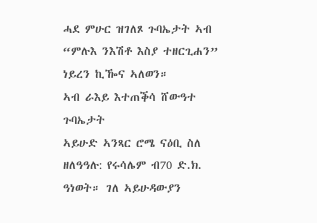ሓደ ምሁር ዝገለጾ ጉባኤታት ኣብ “ምሉእ ንእሽቶ እስያ ተዘርጊሐን” ነይረን ኪዀና ኣለወን።
ኣብ ራእይ እተጠቕሳ ሸውዓተ ጉባኤታት
ኣይሁድ ኣንጻር ሮሜ ናዕቢ ስለ ዘለዓዓሉ: የሩሳሌም ብ70 ድ.ክ. ዓነወት። ገለ ኣይሁዳውያን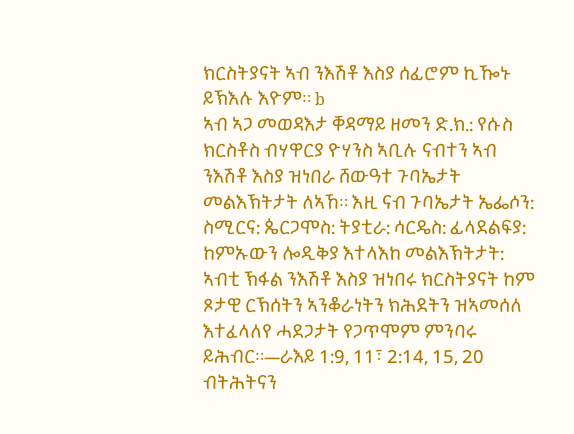ክርስትያናት ኣብ ንእሽቶ እስያ ሰፊሮም ኪዀኑ ይኽእሉ እዮም። b
ኣብ ኣጋ መወዳእታ ቐዳማይ ዘመን ድ.ክ.: የሱስ ክርስቶስ ብሃዋርያ ዮሃንስ ኣቢሉ ናብተን ኣብ ንእሽቶ እስያ ዝነበራ ሸውዓተ ጉባኤታት መልእኽትታት ለኣኸ። እዚ ናብ ጉባኤታት ኤፌሶን: ስሚርና: ጴርጋሞስ: ትያቲራ: ሳርዴስ: ፊላደልፍያ: ከምኡውን ሎዲቅያ እተላእከ መልእኽትታት: ኣብቲ ኽፋል ንእሽቶ እስያ ዝነበሩ ክርስትያናት ከም ጾታዊ ርኽሰትን ኣንቆራነትን ክሕደትን ዝኣመሰለ እተፈላለየ ሓደጋታት የጋጥሞም ምንባሩ ይሕብር።—ራእይ 1:9, 11፣ 2:14, 15, 20
ብትሕትናን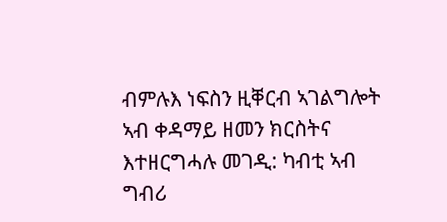ብምሉእ ነፍስን ዚቐርብ ኣገልግሎት
ኣብ ቀዳማይ ዘመን ክርስትና እተዘርግሓሉ መገዲ: ካብቲ ኣብ ግብሪ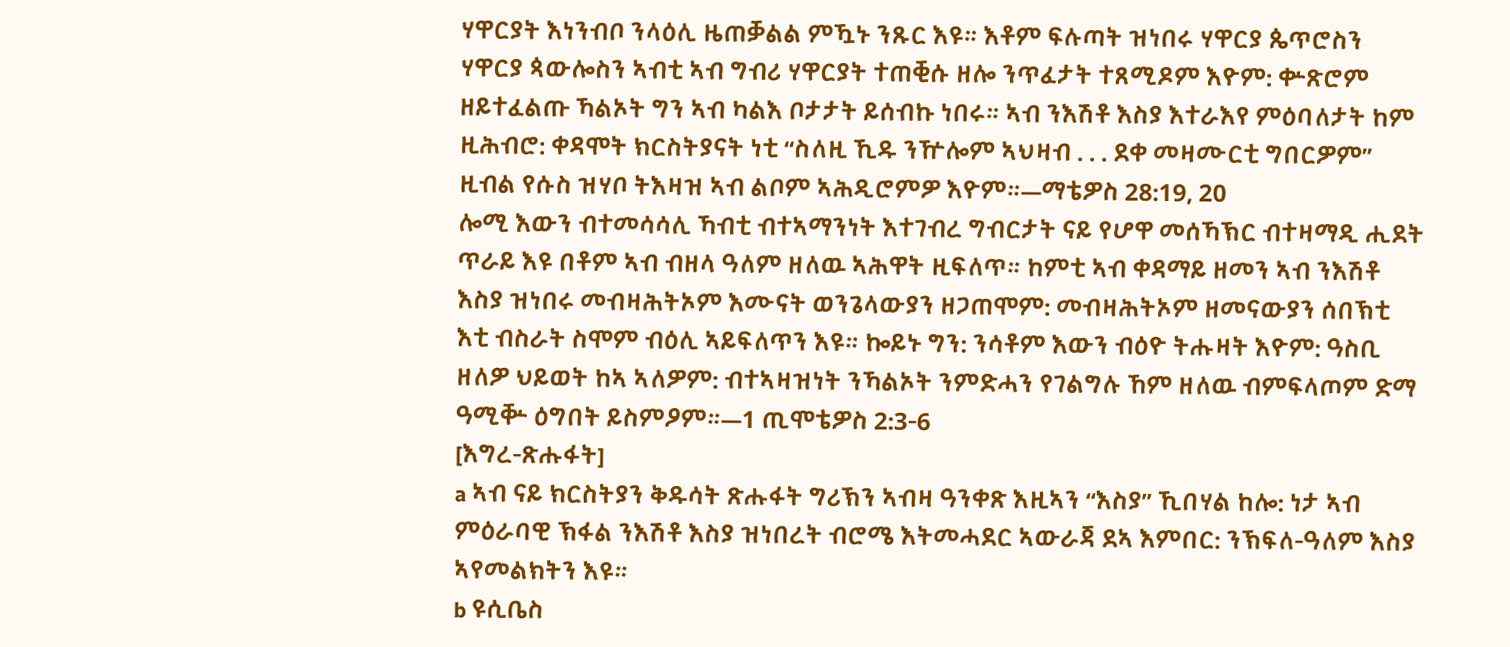ሃዋርያት እነንብቦ ንላዕሊ ዜጠቓልል ምዃኑ ንጹር እዩ። እቶም ፍሉጣት ዝነበሩ ሃዋርያ ጴጥሮስን ሃዋርያ ጳውሎስን ኣብቲ ኣብ ግብሪ ሃዋርያት ተጠቒሱ ዘሎ ንጥፈታት ተጸሚዶም እዮም: ቍጽሮም ዘይተፈልጡ ኻልኦት ግን ኣብ ካልእ ቦታታት ይሰብኩ ነበሩ። ኣብ ንእሽቶ እስያ እተራእየ ምዕባለታት ከም ዚሕብሮ: ቀዳሞት ክርስትያናት ነቲ “ስለዚ ኺዱ ንዅሎም ኣህዛብ . . . ደቀ መዛሙርቲ ግበርዎም” ዚብል የሱስ ዝሃቦ ትእዛዝ ኣብ ልቦም ኣሕዲሮምዎ እዮም።—ማቴዎስ 28:19, 20
ሎሚ እውን ብተመሳሳሊ ኻብቲ ብተኣማንነት እተገብረ ግብርታት ናይ የሆዋ መሰኻኽር ብተዛማዲ ሒደት ጥራይ እዩ በቶም ኣብ ብዘላ ዓለም ዘለዉ ኣሕዋት ዚፍለጥ። ከምቲ ኣብ ቀዳማይ ዘመን ኣብ ንእሽቶ እስያ ዝነበሩ መብዛሕትኦም እሙናት ወንጌላውያን ዘጋጠሞም: መብዛሕትኦም ዘመናውያን ሰበኽቲ እቲ ብስራት ስሞም ብዕሊ ኣይፍለጥን እዩ። ኰይኑ ግን: ንሳቶም እውን ብዕዮ ትሑዛት እዮም: ዓስቢ ዘለዎ ህይወት ከኣ ኣለዎም: ብተኣዛዝነት ንኻልኦት ንምድሓን የገልግሉ ኸም ዘለዉ ብምፍላጦም ድማ ዓሚቝ ዕግበት ይስምዖም።—1 ጢሞቴዎስ 2:3-6
[እግረ-ጽሑፋት]
a ኣብ ናይ ክርስትያን ቅዱሳት ጽሑፋት ግሪኽን ኣብዛ ዓንቀጽ እዚኣን “እስያ” ኺበሃል ከሎ: ነታ ኣብ ምዕራባዊ ኽፋል ንእሽቶ እስያ ዝነበረት ብሮሜ እትመሓደር ኣውራጃ ደኣ እምበር: ንኽፍለ-ዓለም እስያ ኣየመልክትን እዩ።
b ዩሲቤስ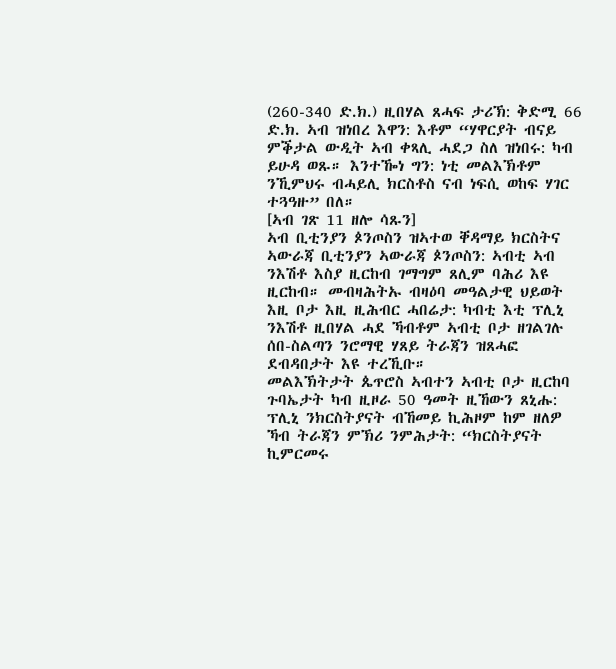(260-340 ድ.ክ.) ዚበሃል ጸሓፍ ታሪኽ: ቅድሚ 66 ድ.ክ. ኣብ ዝነበረ እዋን: እቶም “ሃዋርያት ብናይ ምቕታል ውዲት ኣብ ቀጻሊ ሓደጋ ስለ ዝነበሩ: ካብ ይሁዳ ወጹ። እንተዀነ ግን: ነቲ መልእኽቶም ንኺምህሩ ብሓይሊ ክርስቶስ ናብ ነፍሲ ወከፍ ሃገር ተጓዓዙ” በለ።
[ኣብ ገጽ 11 ዘሎ ሳጹን]
ኣብ ቢቲንያን ጶንጦስን ዝኣተወ ቐዳማይ ክርስትና
ኣውራጃ ቢቲንያን ኣውራጃ ጶንጦስን: ኣብቲ ኣብ ንእሽቶ እስያ ዚርከብ ገማግም ጸሊም ባሕሪ እዩ ዚርከብ። መብዛሕትኡ ብዛዕባ መዓልታዊ ህይወት እዚ ቦታ እዚ ዚሕብር ሓበሬታ: ካብቲ እቲ ፕሊኒ ንእሽቶ ዚበሃል ሓደ ኻብቶም ኣብቲ ቦታ ዘገልገሉ ሰበ-ስልጣን ንሮማዊ ሃጸይ ትራጃን ዝጸሓፎ ደብዳበታት እዩ ተረኺቡ።
መልእኽትታት ጴጥሮስ ኣብተን ኣብቲ ቦታ ዚርከባ ጉባኤታት ካብ ዚዞራ 50 ዓመት ዚኸውን ጸኒሑ: ፕሊኒ ንክርስትያናት ብኸመይ ኪሕዞም ከም ዘለዎ ኻብ ትራጃን ምኽሪ ንምሕታት: “ክርስትያናት ኪምርመሩ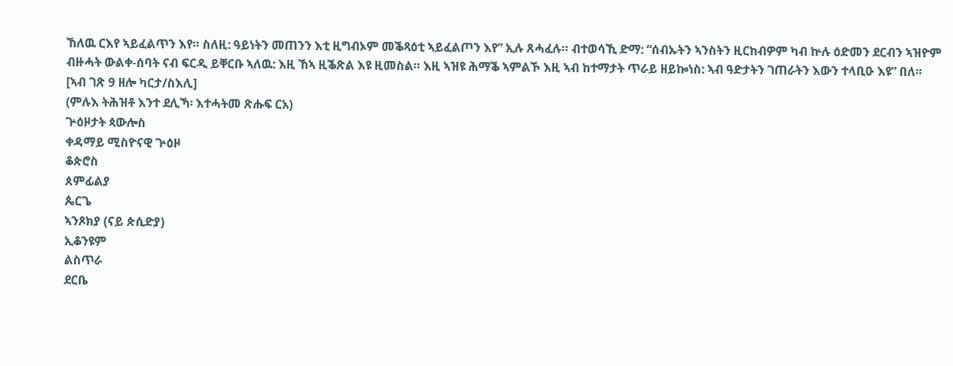ኸለዉ ርእየ ኣይፈልጥን እየ። ስለዚ: ዓይነትን መጠንን እቲ ዚግብኦም መቕጻዕቲ ኣይፈልጦን እየ” ኢሉ ጸሓፈሉ። ብተወሳኺ ድማ: “ሰብኡትን ኣንስትን ዚርከብዎም ካብ ኵሉ ዕድመን ደርብን ኣዝዮም ብዙሓት ውልቀ-ሰባት ናብ ፍርዲ ይቐርቡ ኣለዉ: እዚ ኸኣ ዚቕጽል እዩ ዚመስል። እዚ ኣዝዩ ሕማቕ ኣምልኾ እዚ ኣብ ከተማታት ጥራይ ዘይኰነስ: ኣብ ዓድታትን ገጠራትን እውን ተላቢዑ እዩ” በለ።
[ኣብ ገጽ 9 ዘሎ ካርታ/ስእሊ]
(ምሉእ ትሕዝቶ እንተ ደሊኻ፡ እተሓትመ ጽሑፍ ርአ)
ጕዕዞታት ጳውሎስ
ቀዳማይ ሚስዮናዊ ጕዕዞ
ቆጵሮስ
ጰምፊልያ
ጴርጌ
ኣንጾክያ (ናይ ጵሲድያ)
ኢቆንዩም
ልስጥራ
ደርቤ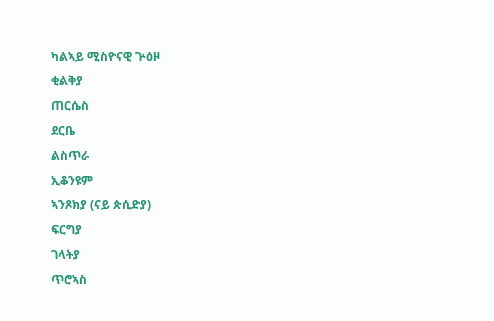ካልኣይ ሚስዮናዊ ጕዕዞ
ቂልቅያ
ጠርሴስ
ደርቤ
ልስጥራ
ኢቆንዩም
ኣንጾክያ (ናይ ጵሲድያ)
ፍርግያ
ገላትያ
ጥሮኣስ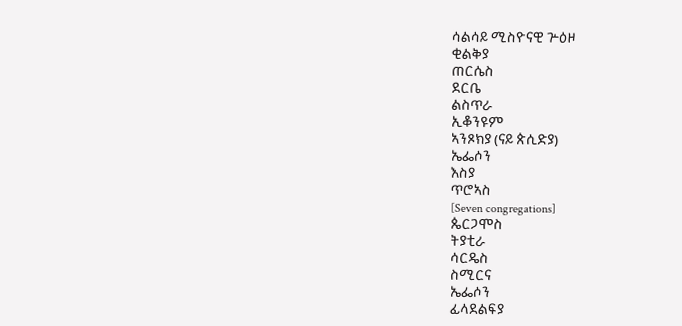ሳልሳይ ሚስዮናዊ ጕዕዞ
ቂልቅያ
ጠርሴስ
ደርቤ
ልስጥራ
ኢቆንዩም
ኣንጾክያ (ናይ ጵሲድያ)
ኤፌሶን
እስያ
ጥሮኣስ
[Seven congregations]
ጴርጋሞስ
ትያቲራ
ሳርዴስ
ስሚርና
ኤፌሶን
ፊላደልፍያ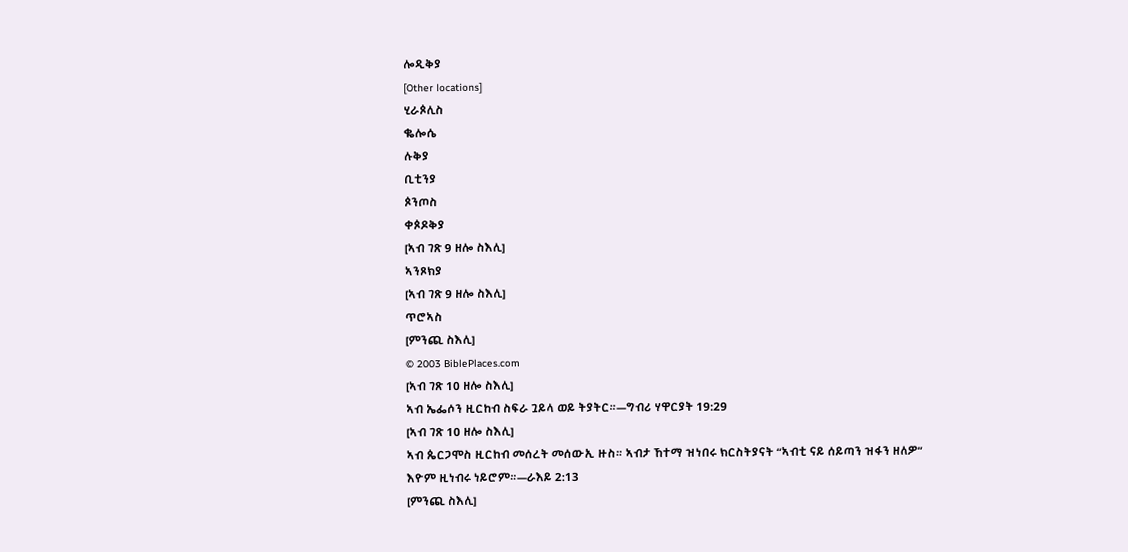ሎዲቅያ
[Other locations]
ሂራጶሊስ
ቈሎሴ
ሉቅያ
ቢቲንያ
ጶንጦስ
ቀጶዶቅያ
[ኣብ ገጽ 9 ዘሎ ስእሊ]
ኣንጾክያ
[ኣብ ገጽ 9 ዘሎ ስእሊ]
ጥሮኣስ
[ምንጪ ስእሊ]
© 2003 BiblePlaces.com
[ኣብ ገጽ 10 ዘሎ ስእሊ]
ኣብ ኤፌሶን ዚርከብ ስፍራ ጓይላ ወይ ትያትር።—ግብሪ ሃዋርያት 19:29
[ኣብ ገጽ 10 ዘሎ ስእሊ]
ኣብ ጴርጋሞስ ዚርከብ መሰረት መሰውኢ ዙስ። ኣብታ ኸተማ ዝነበሩ ክርስትያናት “ኣብቲ ናይ ሰይጣን ዝፋን ዘለዎ” እዮም ዚነብሩ ነይሮም።—ራእይ 2:13
[ምንጪ ስእሊ]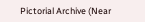Pictorial Archive (Near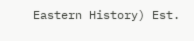Eastern History) Est.